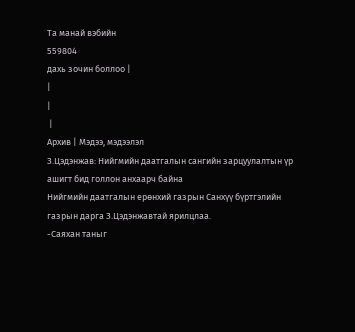Та манай вэбийн
559804
дахь зочин боллоо |
|
|
 |
Архив | Мэдээ, мэдээлэл
З.Цэдэнжав: Нийгмийн даатгалын сангийн зарцуулалтын үр ашигт бид голлон анхаарч байна
Нийгмийн даатгалын ерөнхий газрын Санхүү бүртгэлийн газрын дарга З.Цэдэнжавтай ярилцлаа.
-Саяхан таныг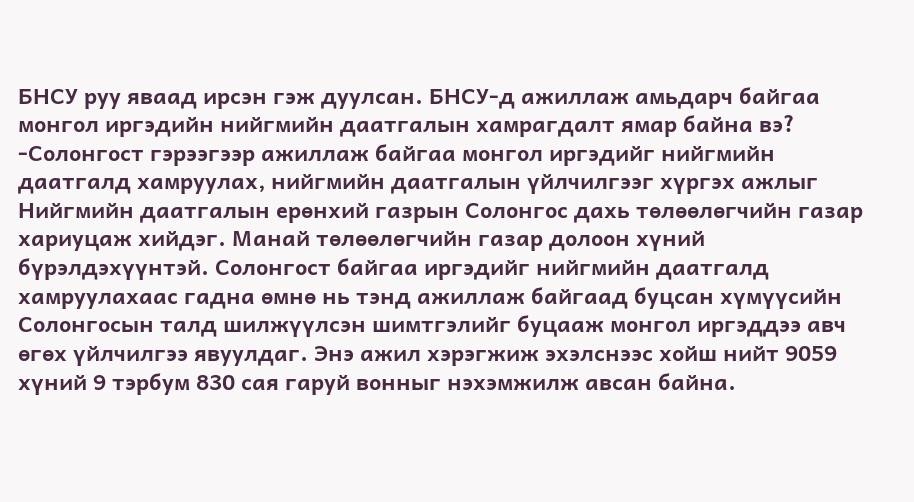БНСУ руу яваад ирсэн гэж дуулсан. БНСУ-д ажиллаж амьдарч байгаа монгол иргэдийн нийгмийн даатгалын хамрагдалт ямар байна вэ?
-Солонгост гэрээгээр ажиллаж байгаа монгол иргэдийг нийгмийн даатгалд хамруулах, нийгмийн даатгалын үйлчилгээг хүргэх ажлыг Нийгмийн даатгалын ерөнхий газрын Солонгос дахь төлөөлөгчийн газар хариуцаж хийдэг. Манай төлөөлөгчийн газар долоон хүний бүрэлдэхүүнтэй. Солонгост байгаа иргэдийг нийгмийн даатгалд хамруулахаас гадна өмнө нь тэнд ажиллаж байгаад буцсан хүмүүсийн Солонгосын талд шилжүүлсэн шимтгэлийг буцааж монгол иргэддээ авч өгөх үйлчилгээ явуулдаг. Энэ ажил хэрэгжиж эхэлснээс хойш нийт 9059 хүний 9 тэрбум 830 сая гаруй вонныг нэхэмжилж авсан байна.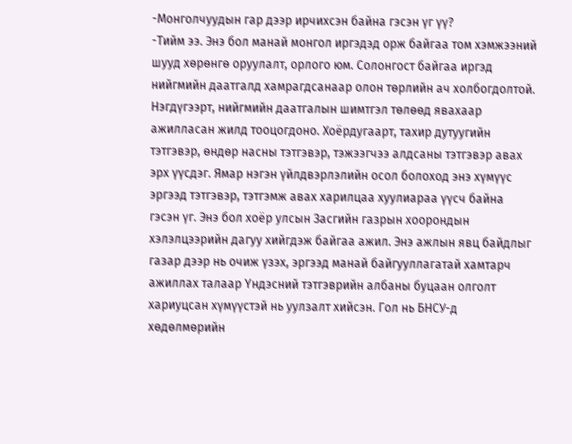-Монголчуудын гар дээр ирчихсэн байна гэсэн үг үү?
-Тийм ээ. Энэ бол манай монгол иргэдэд орж байгаа том хэмжээний шууд хөрөнгө оруулалт, орлого юм. Солонгост байгаа иргэд нийгмийн даатгалд хамрагдсанаар олон төрлийн ач холбогдолтой. Нэгдүгээрт, нийгмийн даатгалын шимтгэл төлөөд явахаар ажилласан жилд тооцогдоно. Хоёрдугаарт, тахир дутуугийн тэтгэвэр, өндөр насны тэтгэвэр, тэжээгчээ алдсаны тэтгэвэр авах эрх үүсдэг. Ямар нэгэн үйлдвэрлэлийн осол болоход энэ хүмүүс эргээд тэтгэвэр, тэтгэмж авах харилцаа хуулиараа үүсч байна гэсэн үг. Энэ бол хоёр улсын Засгийн газрын хоорондын хэлэлцээрийн дагуу хийгдэж байгаа ажил. Энэ ажлын явц байдлыг газар дээр нь очиж үзэх, эргээд манай байгууллагатай хамтарч ажиллах талаар Үндэсний тэтгэврийн албаны буцаан олголт хариуцсан хүмүүстэй нь уулзалт хийсэн. Гол нь БНСУ-д хөдөлмөрийн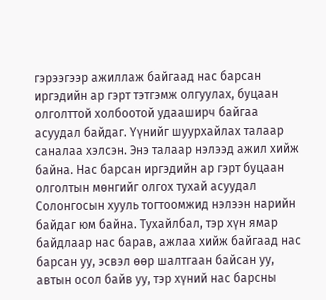гэрээгээр ажиллаж байгаад нас барсан иргэдийн ар гэрт тэтгэмж олгуулах, буцаан олголттой холбоотой удааширч байгаа асуудал байдаг. Үүнийг шуурхайлах талаар саналаа хэлсэн. Энэ талаар нэлээд ажил хийж байна. Нас барсан иргэдийн ар гэрт буцаан олголтын мөнгийг олгох тухай асуудал Солонгосын хууль тогтоомжид нэлээн нарийн байдаг юм байна. Тухайлбал, тэр хүн ямар байдлаар нас барав, ажлаа хийж байгаад нас барсан уу, эсвэл өөр шалтгаан байсан уу, автын осол байв уу, тэр хүний нас барсны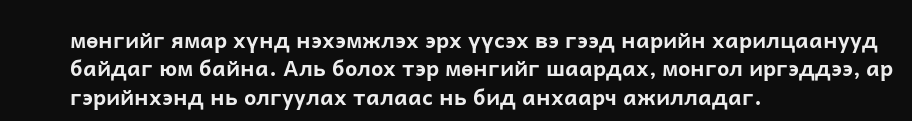мөнгийг ямар хүнд нэхэмжлэх эрх үүсэх вэ гээд нарийн харилцаанууд байдаг юм байна. Аль болох тэр мөнгийг шаардах, монгол иргэддээ, ар гэрийнхэнд нь олгуулах талаас нь бид анхаарч ажилладаг.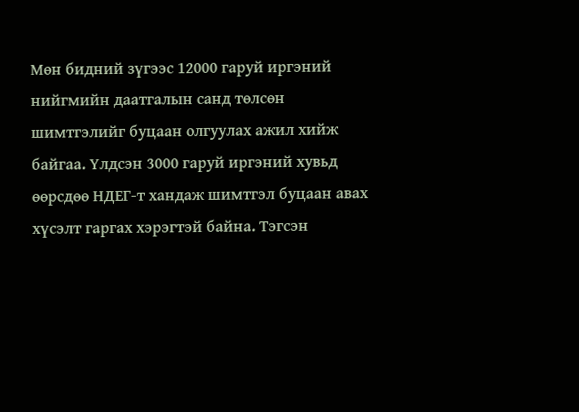Мөн бидний зүгээс 12000 гаруй иргэний нийгмийн даатгалын санд төлсөн шимтгэлийг буцаан олгуулах ажил хийж байгаа. Үлдсэн 3000 гаруй иргэний хувьд өөрсдөө НДЕГ-т хандаж шимтгэл буцаан авах хүсэлт гаргах хэрэгтэй байна. Тэгсэн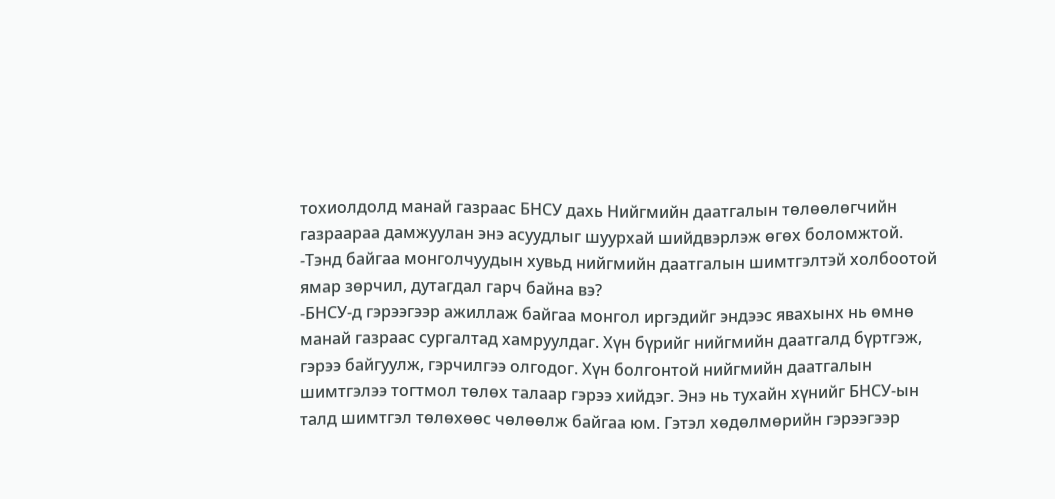тохиолдолд манай газраас БНСУ дахь Нийгмийн даатгалын төлөөлөгчийн газраараа дамжуулан энэ асуудлыг шуурхай шийдвэрлэж өгөх боломжтой.
-Тэнд байгаа монголчуудын хувьд нийгмийн даатгалын шимтгэлтэй холбоотой ямар зөрчил, дутагдал гарч байна вэ?
-БНСУ-д гэрээгээр ажиллаж байгаа монгол иргэдийг эндээс явахынх нь өмнө манай газраас сургалтад хамруулдаг. Хүн бүрийг нийгмийн даатгалд бүртгэж, гэрээ байгуулж, гэрчилгээ олгодог. Хүн болгонтой нийгмийн даатгалын шимтгэлээ тогтмол төлөх талаар гэрээ хийдэг. Энэ нь тухайн хүнийг БНСУ-ын талд шимтгэл төлөхөөс чөлөөлж байгаа юм. Гэтэл хөдөлмөрийн гэрээгээр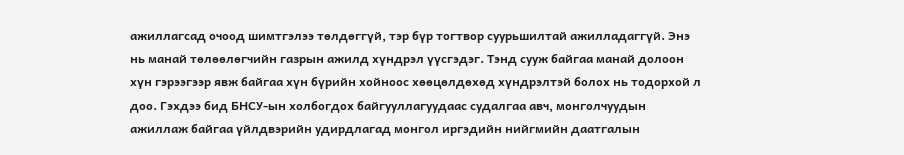ажиллагсад очоод шимтгэлээ төлдөггүй, тэр бүр тогтвор суурьшилтай ажилладаггүй. Энэ нь манай төлөөлөгчийн газрын ажилд хүндрэл үүсгэдэг. Тэнд сууж байгаа манай долоон хүн гэрээгээр явж байгаа хүн бүрийн хойноос хөөцөлдөхөд хүндрэлтэй болох нь тодорхой л доо. Гэхдээ бид БНСУ-ын холбогдох байгууллагуудаас судалгаа авч, монголчуудын ажиллаж байгаа үйлдвэрийн удирдлагад монгол иргэдийн нийгмийн даатгалын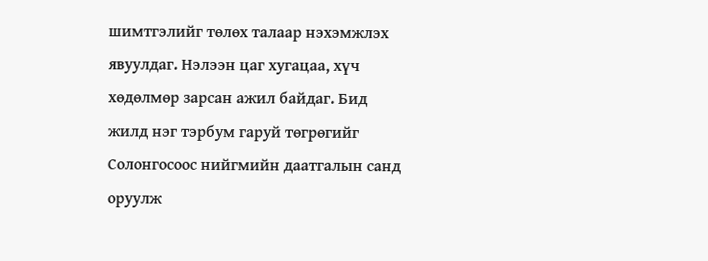шимтгэлийг төлөх талаар нэхэмжлэх явуулдаг. Нэлээн цаг хугацаа, хүч хөдөлмөр зарсан ажил байдаг. Бид жилд нэг тэрбум гаруй төгрөгийг Солонгосоос нийгмийн даатгалын санд оруулж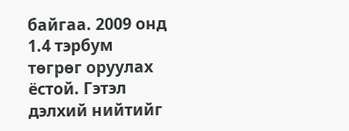байгаа. 2009 онд 1.4 тэрбум төгрөг оруулах ёстой. Гэтэл дэлхий нийтийг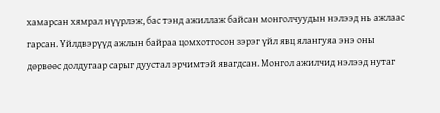хамарсан хямрал нүүрлэж, бас тэнд ажиллаж байсан монголчуудын нэлээд нь ажлаас гарсан. Үйлдвэрүүд ажлын байраа цомхотгосон зэрэг үйл явц ялангуяа энэ оны дөрвөөс долдугаар сарыг дуустал эрчимтэй явагдсан. Монгол ажилчид нэлээд нутаг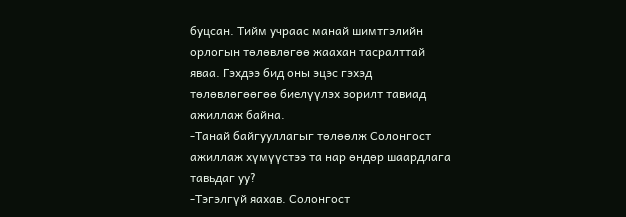буцсан. Тийм учраас манай шимтгэлийн орлогын төлөвлөгөө жаахан тасралттай яваа. Гэхдээ бид оны эцэс гэхэд төлөвлөгөөгөө биелүүлэх зорилт тавиад ажиллаж байна.
-Танай байгууллагыг төлөөлж Солонгост ажиллаж хүмүүстээ та нар өндөр шаардлага тавьдаг уу?
-Тэгэлгүй яахав. Солонгост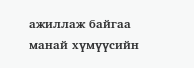ажиллаж байгаа манай хүмүүсийн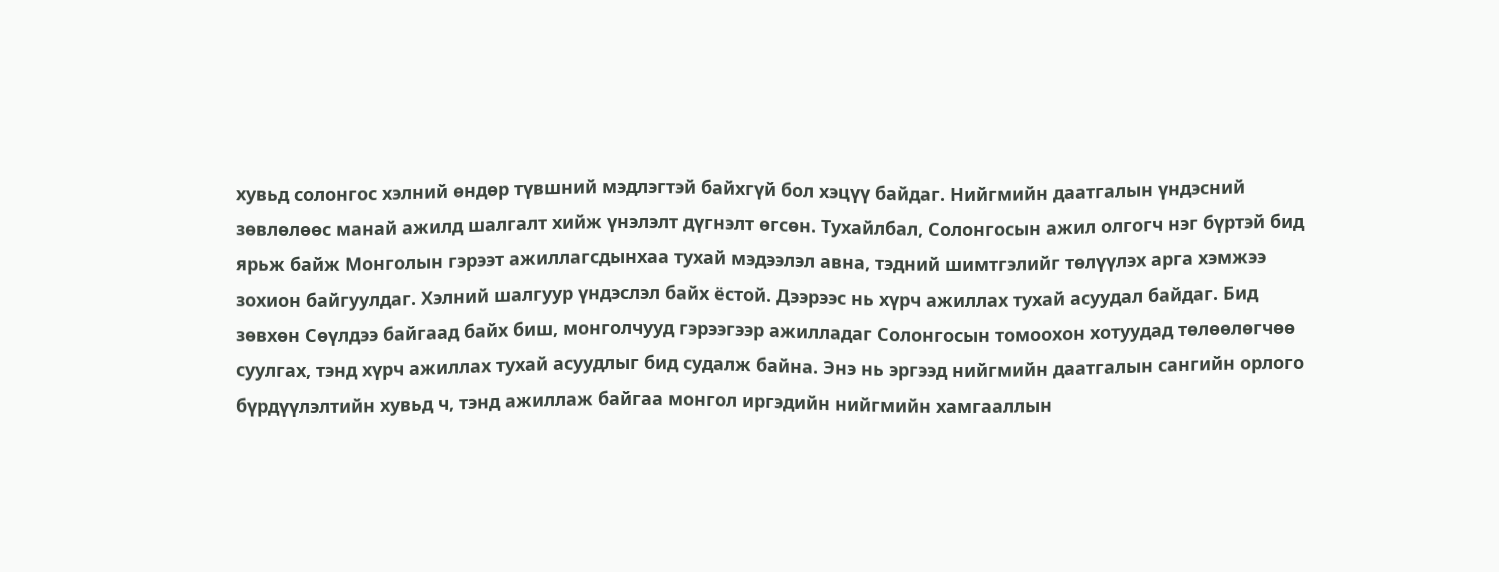хувьд солонгос хэлний өндөр түвшний мэдлэгтэй байхгүй бол хэцүү байдаг. Нийгмийн даатгалын үндэсний зөвлөлөөс манай ажилд шалгалт хийж үнэлэлт дүгнэлт өгсөн. Тухайлбал, Солонгосын ажил олгогч нэг бүртэй бид ярьж байж Монголын гэрээт ажиллагсдынхаа тухай мэдээлэл авна, тэдний шимтгэлийг төлүүлэх арга хэмжээ зохион байгуулдаг. Хэлний шалгуур үндэслэл байх ёстой. Дээрээс нь хүрч ажиллах тухай асуудал байдаг. Бид зөвхөн Сөүлдээ байгаад байх биш, монголчууд гэрээгээр ажилладаг Солонгосын томоохон хотуудад төлөөлөгчөө суулгах, тэнд хүрч ажиллах тухай асуудлыг бид судалж байна. Энэ нь эргээд нийгмийн даатгалын сангийн орлого бүрдүүлэлтийн хувьд ч, тэнд ажиллаж байгаа монгол иргэдийн нийгмийн хамгааллын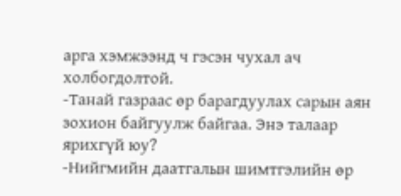арга хэмжээнд ч гэсэн чухал ач холбогдолтой.
-Танай газраас өр барагдуулах сарын аян зохион байгуулж байгаа. Энэ талаар ярихгүй юу?
-Нийгмийн даатгалын шимтгэлийн өр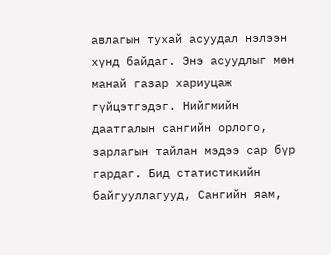авлагын тухай асуудал нэлээн хүнд байдаг. Энэ асуудлыг мөн манай газар хариуцаж гүйцэтгэдэг. Нийгмийн даатгалын сангийн орлого, зарлагын тайлан мэдээ сар бүр гардаг. Бид статистикийн байгууллагууд, Сангийн яам,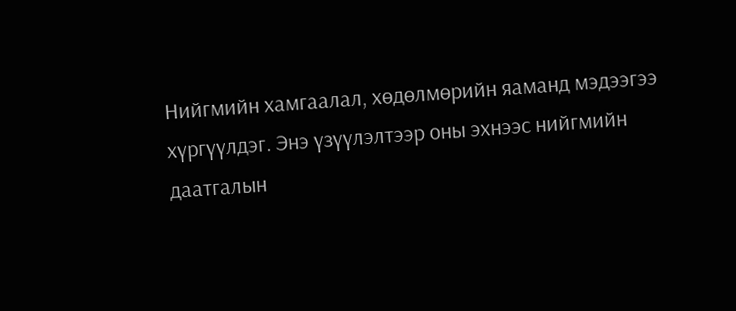Нийгмийн хамгаалал, хөдөлмөрийн яаманд мэдээгээ хүргүүлдэг. Энэ үзүүлэлтээр оны эхнээс нийгмийн даатгалын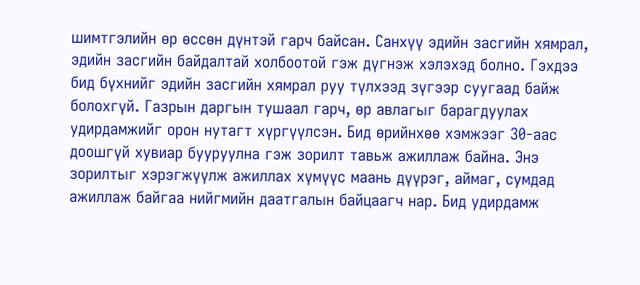шимтгэлийн өр өссөн дүнтэй гарч байсан. Санхүү эдийн засгийн хямрал, эдийн засгийн байдалтай холбоотой гэж дүгнэж хэлэхэд болно. Гэхдээ бид бүхнийг эдийн засгийн хямрал руу түлхээд зүгээр суугаад байж болохгүй. Газрын даргын тушаал гарч, өр авлагыг барагдуулах удирдамжийг орон нутагт хүргүүлсэн. Бид өрийнхөө хэмжээг 30-аас доошгүй хувиар бууруулна гэж зорилт тавьж ажиллаж байна. Энэ зорилтыг хэрэгжүүлж ажиллах хүмүүс маань дүүрэг, аймаг, сумдад ажиллаж байгаа нийгмийн даатгалын байцаагч нар. Бид удирдамж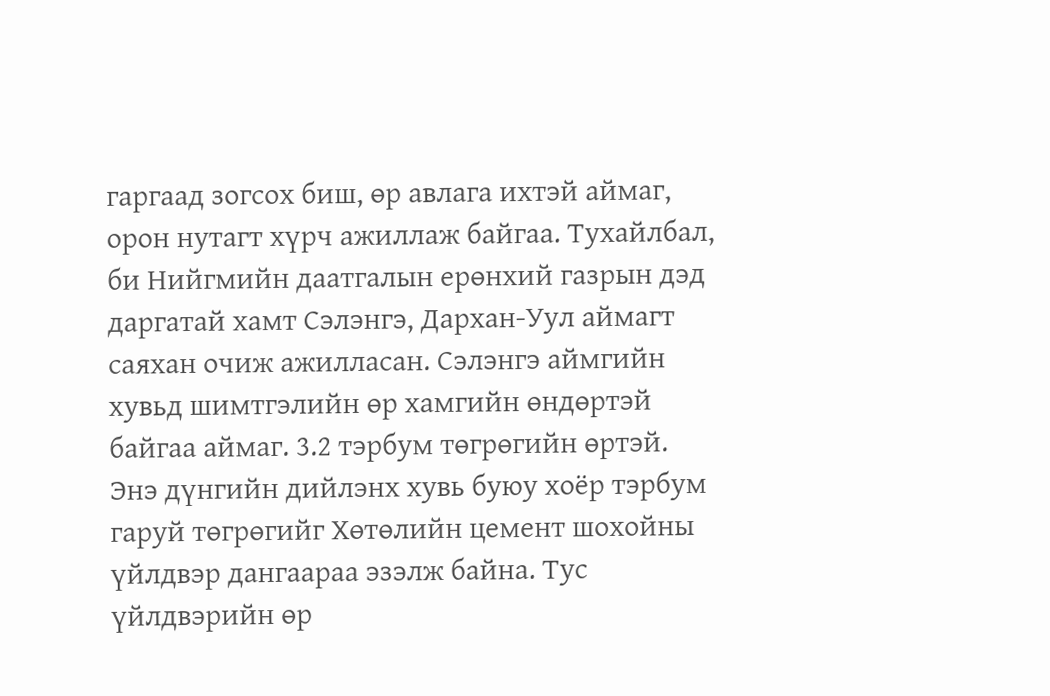гаргаад зогсох биш, өр авлага ихтэй аймаг, орон нутагт хүрч ажиллаж байгаа. Тухайлбал, би Нийгмийн даатгалын ерөнхий газрын дэд даргатай хамт Сэлэнгэ, Дархан-Уул аймагт саяхан очиж ажилласан. Сэлэнгэ аймгийн хувьд шимтгэлийн өр хамгийн өндөртэй байгаа аймаг. 3.2 тэрбум төгрөгийн өртэй. Энэ дүнгийн дийлэнх хувь буюу хоёр тэрбум гаруй төгрөгийг Хөтөлийн цемент шохойны үйлдвэр дангаараа эзэлж байна. Тус үйлдвэрийн өр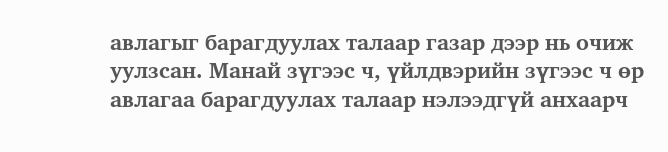авлагыг барагдуулах талаар газар дээр нь очиж уулзсан. Манай зүгээс ч, үйлдвэрийн зүгээс ч өр авлагаа барагдуулах талаар нэлээдгүй анхаарч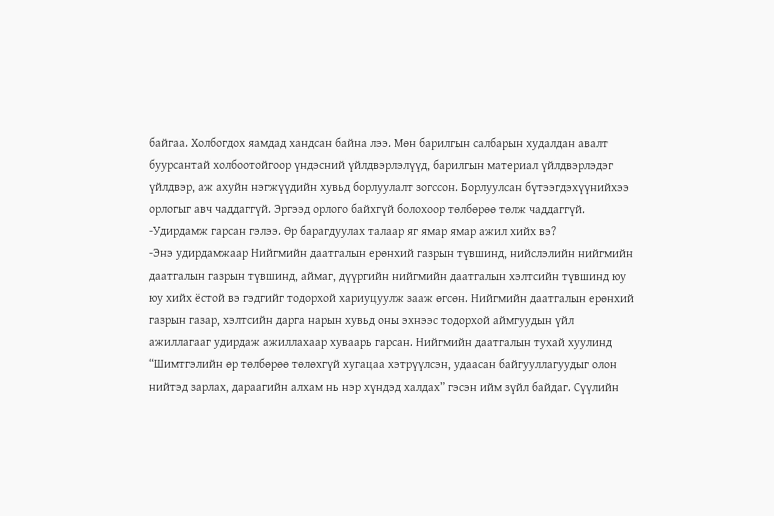байгаа. Холбогдох яамдад хандсан байна лээ. Мөн барилгын салбарын худалдан авалт буурсантай холбоотойгоор үндэсний үйлдвэрлэлүүд, барилгын материал үйлдвэрлэдэг үйлдвэр, аж ахуйн нэгжүүдийн хувьд борлуулалт зогссон. Борлуулсан бүтээгдэхүүнийхээ орлогыг авч чаддаггүй. Эргээд орлого байхгүй болохоор төлбөрөө төлж чаддаггүй.
-Удирдамж гарсан гэлээ. Өр барагдуулах талаар яг ямар ямар ажил хийх вэ?
-Энэ удирдамжаар Нийгмийн даатгалын ерөнхий газрын түвшинд, нийслэлийн нийгмийн даатгалын газрын түвшинд, аймаг, дүүргийн нийгмийн даатгалын хэлтсийн түвшинд юу юу хийх ёстой вэ гэдгийг тодорхой хариуцуулж зааж өгсөн. Нийгмийн даатгалын ерөнхий газрын газар, хэлтсийн дарга нарын хувьд оны эхнээс тодорхой аймгуудын үйл ажиллагааг удирдаж ажиллахаар хуваарь гарсан. Нийгмийн даатгалын тухай хуулинд “Шимтгэлийн өр төлбөрөө төлөхгүй хугацаа хэтрүүлсэн, удаасан байгууллагуудыг олон нийтэд зарлах, дараагийн алхам нь нэр хүндэд халдах” гэсэн ийм зүйл байдаг. Сүүлийн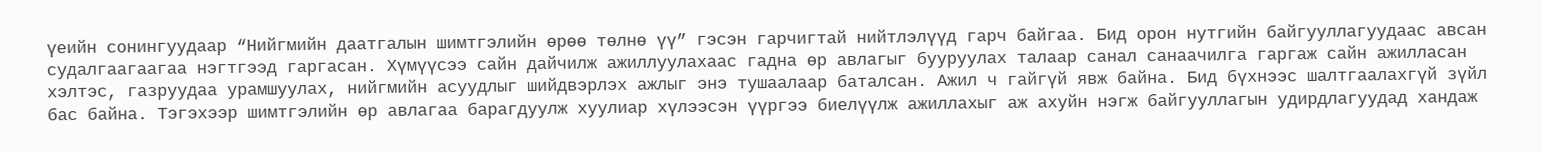үеийн сонингуудаар “Нийгмийн даатгалын шимтгэлийн өрөө төлнө үү” гэсэн гарчигтай нийтлэлүүд гарч байгаа. Бид орон нутгийн байгууллагуудаас авсан судалгаагаагаа нэгтгээд гаргасан. Хүмүүсээ сайн дайчилж ажиллуулахаас гадна өр авлагыг бууруулах талаар санал санаачилга гаргаж сайн ажилласан хэлтэс, газруудаа урамшуулах, нийгмийн асуудлыг шийдвэрлэх ажлыг энэ тушаалаар баталсан. Ажил ч гайгүй явж байна. Бид бүхнээс шалтгаалахгүй зүйл бас байна. Тэгэхээр шимтгэлийн өр авлагаа барагдуулж хуулиар хүлээсэн үүргээ биелүүлж ажиллахыг аж ахуйн нэгж байгууллагын удирдлагуудад хандаж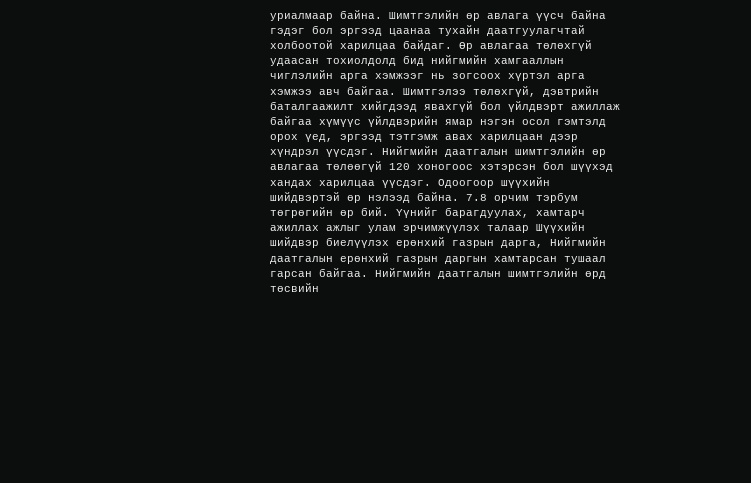уриалмаар байна. Шимтгэлийн өр авлага үүсч байна гэдэг бол эргээд цаанаа тухайн даатгуулагчтай холбоотой харилцаа байдаг. Өр авлагаа төлөхгүй удаасан тохиолдолд бид нийгмийн хамгааллын чиглэлийн арга хэмжээг нь зогсоох хүртэл арга хэмжээ авч байгаа. Шимтгэлээ төлөхгүй, дэвтрийн баталгаажилт хийгдээд явахгүй бол үйлдвэрт ажиллаж байгаа хүмүүс үйлдвэрийн ямар нэгэн осол гэмтэлд орох үед, эргээд тэтгэмж авах харилцаан дээр хүндрэл үүсдэг. Нийгмийн даатгалын шимтгэлийн өр авлагаа төлөөгүй 120 хоногоос хэтэрсэн бол шүүхэд хандах харилцаа үүсдэг. Одоогоор шүүхийн шийдвэртэй өр нэлээд байна. 7.8 орчим тэрбум төгрөгийн өр бий. Үүнийг барагдуулах, хамтарч ажиллах ажлыг улам эрчимжүүлэх талаар Шүүхийн шийдвэр биелүүлэх ерөнхий газрын дарга, Нийгмийн даатгалын ерөнхий газрын даргын хамтарсан тушаал гарсан байгаа. Нийгмийн даатгалын шимтгэлийн өрд төсвийн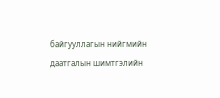байгууллагын нийгмийн даатгалын шимтгэлийн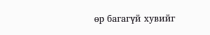өр багагүй хувийг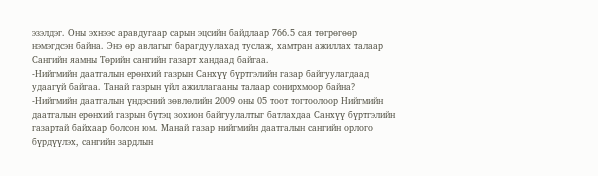эзэлдэг. Оны эхнээс аравдугаар сарын эцсийн байдлаар 766.5 сая төгрөгөөр нэмэгдсэн байна. Энэ өр авлагыг барагдуулахад туслаж, хамтран ажиллах талаар Сангийн яамны Төрийн сангийн газарт хандаад байгаа.
-Нийгмийн даатгалын ерөнхий газрын Санхүү бүртгэлийн газар байгуулагдаад удаагүй байгаа. Танай газрын үйл ажиллагааны талаар сонирхмоор байна?
-Нийгмийн даатгалын үндэсний зөвлөлийн 2009 оны 05 тоот тогтоолоор Нийгмийн даатгалын ерөнхий газрын бүтэц зохион байгуулалтыг батлахдаа Санхүү бүртгэлийн газартай байхаар болсон юм. Манай газар нийгмийн даатгалын сангийн орлого бүрдүүлэх, сангийн зардлын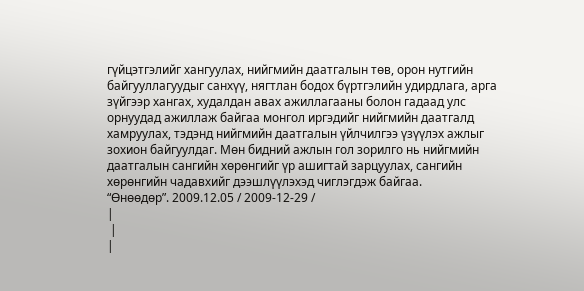гүйцэтгэлийг хангуулах, нийгмийн даатгалын төв, орон нутгийн байгууллагуудыг санхүү, нягтлан бодох бүртгэлийн удирдлага, арга зүйгээр хангах, худалдан авах ажиллагааны болон гадаад улс орнуудад ажиллаж байгаа монгол иргэдийг нийгмийн даатгалд хамруулах, тэдэнд нийгмийн даатгалын үйлчилгээ үзүүлэх ажлыг зохион байгуулдаг. Мөн бидний ажлын гол зорилго нь нийгмийн даатгалын сангийн хөрөнгийг үр ашигтай зарцуулах, сангийн хөрөнгийн чадавхийг дээшлүүлэхэд чиглэгдэж байгаа.
“Өнөөдөр”. 2009.12.05 / 2009-12-29 /
|
 |
|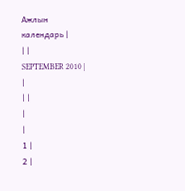Ажлын
календарь |
| |
SEPTEMBER 2010 |
|
| |
|
|
1 |
2 |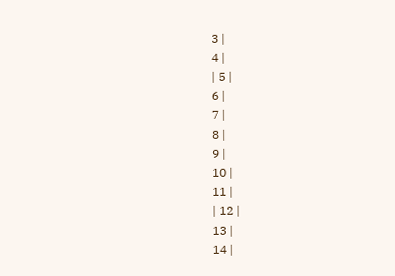3 |
4 |
| 5 |
6 |
7 |
8 |
9 |
10 |
11 |
| 12 |
13 |
14 |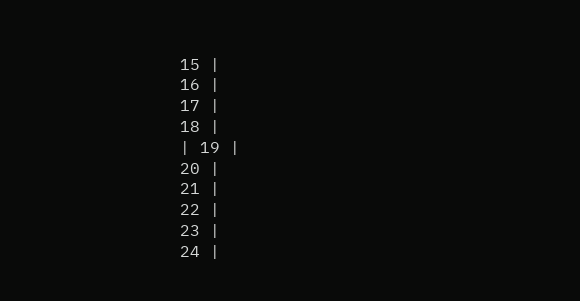15 |
16 |
17 |
18 |
| 19 |
20 |
21 |
22 |
23 |
24 |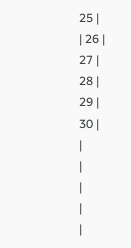25 |
| 26 |
27 |
28 |
29 |
30 |
|
|
|
|
|